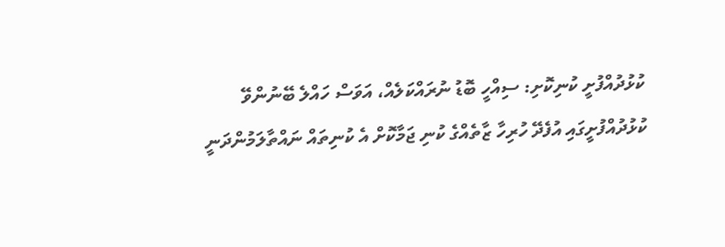ކުޅުދުއްފުށީ ކުނިކޮށި: ސިއްހީ ބޮޑު ނުރައްކަލެއް، އަވަސް ހައްލެ ބޭނުންވޭ
ކުޅުދުއްފުށީގައި އުފެދޭ ހުރިހާ ޒާތެއްގެ ކުނި ޖަމާކޮށް އެ ކުނިތައް ނައްތާލަމުންދަނީ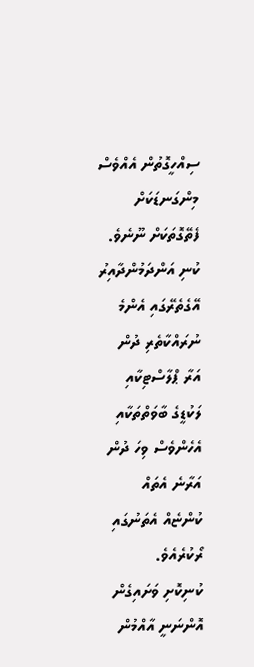ސިއްހީގޮތުން އެއްވެސް މިންގަނޑަކަށް ފެތޭގޮތަކަށް ނޫނެވެ. ކުނި އަންދަމުންދާއިރު އޭގެތެރޭގައި އެންމެ ނުރައްކާތެރި ދުން އަރާ ޕްލާސްޓިކާއި ލަކުޑީގެ ބާވަތްތަކާއި އެހެންވެސް ވިހަ ދުން އަރާނެ އެތައް ކުންޏެއް އެތަނުގައި ރޯކުރެއެވެ.
ކުނިކޮށި ވަށައިގެން އޮންނަނީ އާއްމުން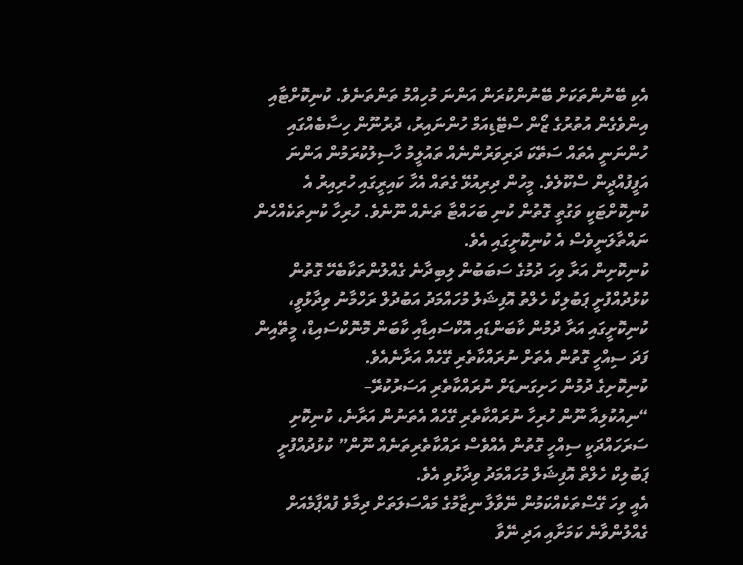އެކި ބޭނުންތަކަށް ބޭނުންކުރަން އަންނަ މުހިއްމު ތަންތަނެވެ. ކުނިކޮށްޓާއި އިންވެގެން އުތުރުގެ ޒޯން ސްޓޭޑިއަމް ހުންނައިރު، ދުރުނޫން ހިސާބެއްގައި ހުންނަނީ އެތައް ސަތޭކަ ދަރިވަރުންނެއް ތައުލީމު ހާސިލުކުރަމުން އަންނަ އަފީފުއްދީން ސްކޫލެވެ. މީހުން ދިރިއުޅޭ ގެތައް އެހާ ކައިރީގައި ހުރިއިރު އެ ކުނިކޮށްޓަކީ ވަގުތީ ގޮތުން ކުނި ބަހައްޓާ ތަނެއް ނޫނެވެ. ހުރިހާ ކުނިތަކެއްހެން ނައްތާލަނީވެސް އެ ކުނިކޮށީގައި އެވެ.
ކުނިކޮށިން އަރާ ވިހަ ދުމުގެ ސަބަބުން ލިބިދާނެ ގެއްލުންތަކާބެހޭ ގޮތުން ކުޅުދުއްފުށީ ޕަބުލިކް ހެލްތު އޮފިޝަލު މުހައްމަދު އަބުދުލް ރަހްމާނު ވިދާޅުވީ، ކުނިކޮށީގައި އަރާ ދުމުން ކާބަންޑައި އޮކްސައިޑާއި ކާބަން މޮނޮކްސައިޑް، މީތޭއިން ފަދަ ސިއްހީ ގޮތުން އެތަށް ނުރައްކާތެރި ގޭހެއް އަރާނެއެވެ.
ކުނިކޮށިގެ ދުމުން ހަށިގަނޑަށް ނުރައްކާތެރި އަސަރުކުރޭ–
“ނިއުކުލިއާ ނޫން ހުރިހާ ނުރައްކާތެރި ގޭހެއް އެތަނުން އަރާނެ، ކުނިކޮށި ސަރަހައްދަކީ ސިއްހީ ގޮތުން އެއްވެސް ރައްކާތެރިތަނެއް ނޫން” ކުޅުދުއްފުށީ ޕަބުލިކް ހެލްތް އޮފިޝަލް މުހައްމަދު ވިދާޅުވި އެވެ.
އެއީ ވިހަ ގޭސްތަކެއްކަމުން ނޭވާލާ ނިޒާމުގެ މައްސަލަތަށް ދިމާވެ ފުއްޕާމެއަށް ގެއްލުންވާނެ ކަމަށާއި އަދި ނޭވާ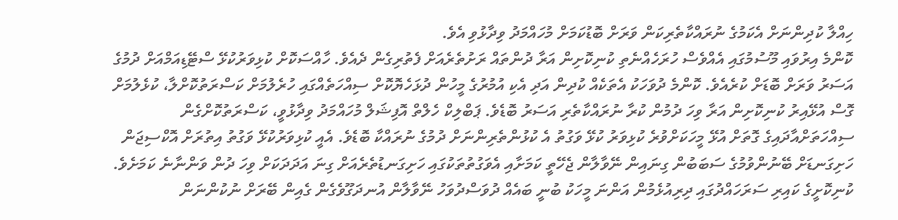ހިއްލާ ކުދިންނަށް އެކަމުގެ ނުރައްކާތެރިކަން ވަރަށް ބޮޑުކަމަށް މުހައްމަދު ވިދާޅުވި އެވެ.
ކޮންމެ އިރުވައި މޫސުމުގައި އެއްވެސް ހުރަހެއްނެތި ކުނިކޮށިން އަރާ ދުންތައް ރަށުތެރެއަށް ފެތުރިގެން ދެއެވެ. ހާއްސަކޮށް ކުޅިވަރުކުޅޭ ސްޓޭޑިއަމްއަށް ދުމުގެ އަސަރު ވަރަށް ބޮޑަށް ކުރެއެވެ. ކޮންމެ ދުވަހަކު އެތަކެއް ކުދިން އަދި އެކި އުމުރުގެ މީހުން ދުޅަހެޔޮކޮށް ސިއްހަތެއްގައި ހުރެލުމަށް ކަސްރަތުކޮށްލާ، ކުޅެލުމަށް ގޮސް އުޅޭއިރު ކުނިކޮށިން އަރާ ވިހަ ދުމުން ކުރާ ނުރައްކާތެރި އަސަރު ބޮޑެވެ. ޕަބްލިކް ހެލްތް އޮފިޝަލް މުހައްމަދު ވިދާޅުވީ، ކަސްރަތުކޮށްގެން ސިއްހަތަށްއާދައިގެ ގޮތަށް އުޅޭ މީހަކަށްވުރެ ކުޅިވަރު ކުޅޭ ވަގުތު އެ ކުޅުންތެރިންނަށް ދުމުގެ ނުރައްކާ ބޮޑެވެ. އެއީ ކުޅިވަރުކުޅޭ ވަގުތު އިތުރަށް އޮކްސިޖަން ހަށިގަނޑަށް ބޭނުންވުމުގެ ސަބަބުން ގިނައިން ނޭވާލާން ޖެހޭތީ ކަމަށާއި އެވަގުތުތަކުގައި ހަށިގަނޑުތެރެއަށް ގިނަ އަދަދަކަށް ވިހަ ދުން ވަންނާނެ ކަމަށެވެ.
ކުނިކޮށީގެ ކައިރި ސަރަހައްދުގައި ދިރިއުޅެމުން އަންނަ މީހަކު ބުނީ ބައެއް ދުވަސްދުވަހު ނޭވާލާން އުނދަގޫވެގެން ގެއިން ބޭރަށް ނުކުންނަން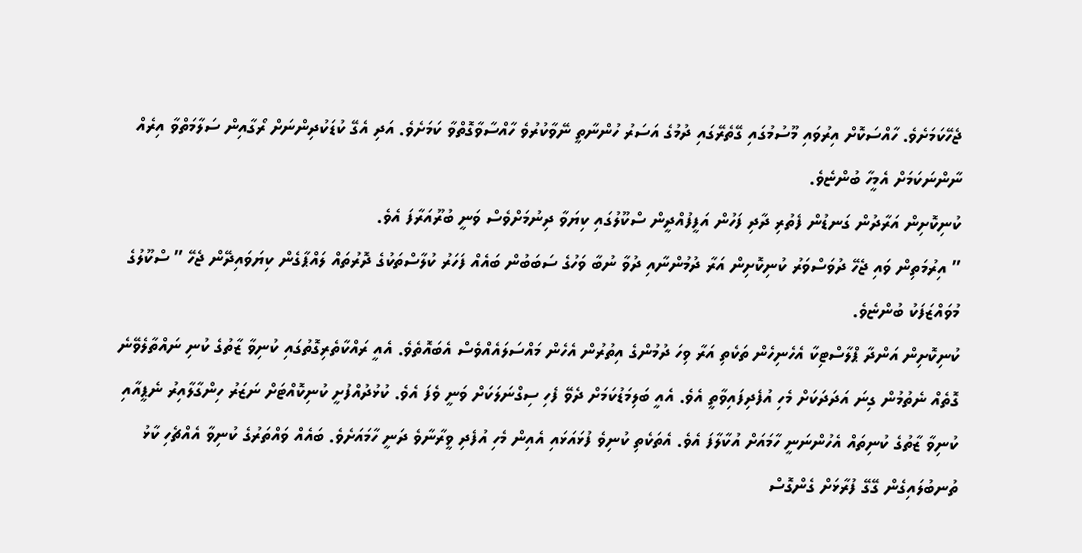ޖެހޭކަމަށެވެ. ހާއްސަކޮށް އިރުވައި މޫސުމުގައި ގޭތެރޭގައި ދުމުގެ އަސަރު ހުންނާތީ ނޭވާކުރުވެ ހާއްސާވާގޮތްވާ ކަމަށެވެ. އަދި އެގޭ ކުޑަކުދިންނަށް ރޯގާއިން ސަލާމަތްވާ އިރެއް ނާންނަކަމަށް އެމީހާ ބުންޏެވެ.
ކުނިކޮށިން އަރާދުން ގަނޑުން ފެތުރި ދާދި ފަހުން އަފީފުއްދީން ސްކޫލުގައި ކިޔަވާ ދިނުމަށްވެސް ވަނީ ބުރޫއަރާފަ އެވެ.
” އިރުމަތިން ވައި ޖެހޭ ދުވަސްވަރު ކުނިކޮށިން އަރާ ދުމުންނާއި ދުވާ ނުބާ ވަހުގެ ސަބަބުން ބައެއް ފަހަރު ކުލާސްތަކުގެ ދޮރުތައް ލައްޕާގެން ކިޔަވައިދޭން ޖެހޭ ” ސްކޫލުގެ މުވައްޒަފަކު ބުންޏެވެ.
ކުނިކޮށިން އަންދާ ޕްލާސްޓިކާ އެހެނިހެން ތަކެތި އަރާ ވިހަ ދުމުންގެ އިތުރުން އެހެން މައްސަލައެއްވެސް އެބައޮތެވެ. އެއީ ރައްކާތެރިގޮތުގައި ކުނިވާ ޒާތުގެ ކުނި ނައްތާލެވޭނެ ގޮތެއް ނެތުމުން ގިނަ އަދަދަކަށް މެހި އުފެދިފައިވާތީ އެވެ. އެއީ ބަލިމަޑުކަމަށް ދެވޭ ފެހި ސިގްނަލަކަށް ވަނީ ވެފަ އެވެ. ކުޅުދުއްފުށީ ކުނިކޮއްޓަށް ނަޒަރު ހިންގާލާއިރު ނެޕީއާއި ކުނިވާ ޒާތުގެ ކުނިތައް އެހުންނަނީ ހާމައަށް އުކާލާފަ އެވެ. އެތަކެތި ކުނިވެ ފުޅައަޅައި އެއިން މެހި އުފެދި ވީރާނާވެ ދަނީ ހާމައަށެވެ. ބައެއް ވައްތަރުގެ ކުނިވާ އެއްޗެހި ކާޅު ތުނބުލައިގެން ގޭގޭ ފުރާޅަށް ގެންގޮސް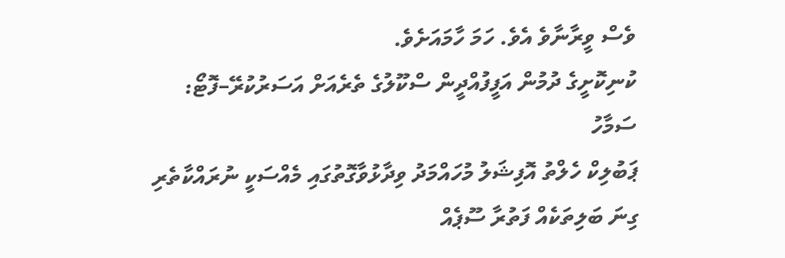ވެސް ވީރާނާވެ އެވެ. ހަމަ ހާމައަށެވެ.
ކުނިކޮށީގެ ދުމުން އަފީފުއްދީން ސްކޫލުގެ ތެރެއަށް އަސަރުކުރޭ–ފޮޓޯ: ސަމާހު
ޕަބުލިކް ހެލްތު އޮފިޝަލު މުހައްމަދު ވިދާޅުވާގޮތުގައި މެއްސަކީ ނުރައްކާތެރި ގިނަ ބަލިތަކެއް ފަތުރާ ސޫޕެއް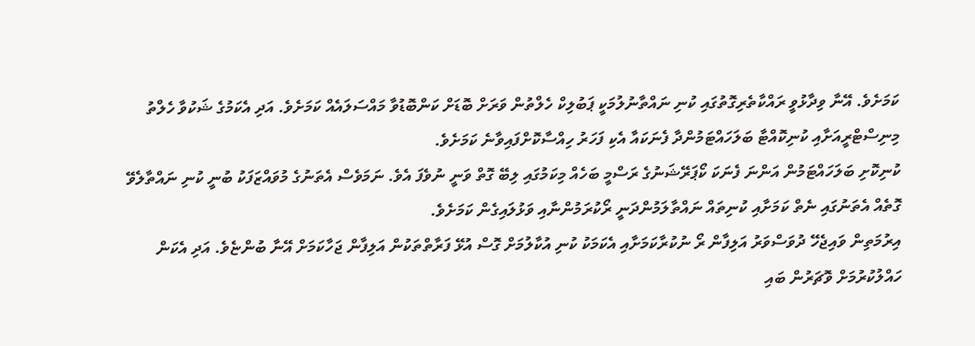ކަމަށެވެ. އޭނާ ވިދާޅުވީ ރައްކާތެރިގޮތުގައި ކުނި ނައްތާނުލުމަކީ ޕަބުލިކް ހެލްތުން ވަރަށް ބޮޑަށް ކަންބޮޑުވާ މައްސަލައެއް ކަމަށެވެ. އަދި އެކަމުގެ ޝަކުވާ ހެލްތު މިނިސްޓްރީއަށާއި ކުނިކޮއްޓާ ބަލަހައްޓަމުންދާ ފެނަކައާ އެކި ފަހަރު ހިއްސާކޮށްފައިވާނެ ކަމަށެވެ.
ކުނިކޮށި ބަލަހައްޓަމުން އަންނަ ފެނަކަ ކޯޕަރޭޝަނުގެ ރަސްމީ ބަހެއް މިކަމުގައި ލިބޭ ގޮތް ވަނީ ނުވެފަ އެވެ. ނަމަވެސް އެތަނުގެ މުވައްޒަފަކު ބުނީ ކުނި ނައްތާލެވޭ ގޮތެއް އެތަނުގައި ނެތް ކަމަށާއި ކުނިތައް ނައްތާލަމުންދަނީ ރޯކުރަމުންނާއި ވަޅުލައިގެން ކަމަށެވެ.
އިރުމަތިން ވައިޖެހޭ ދުވަސްވަރު އަލިފާން ރޯ ނުކުރާކަމަށާއި އެކަމަކު ކުނި އުކާލުމަށް ގޮސް އުޅޭ ފަރާތްތަކުން އަލިފާން ޖަހާކަމަށް އޭނާ ބުންޏެވެ. އަދި އެކަން ހައްލުކުރުމަށް ވޮޗަރުން ބައި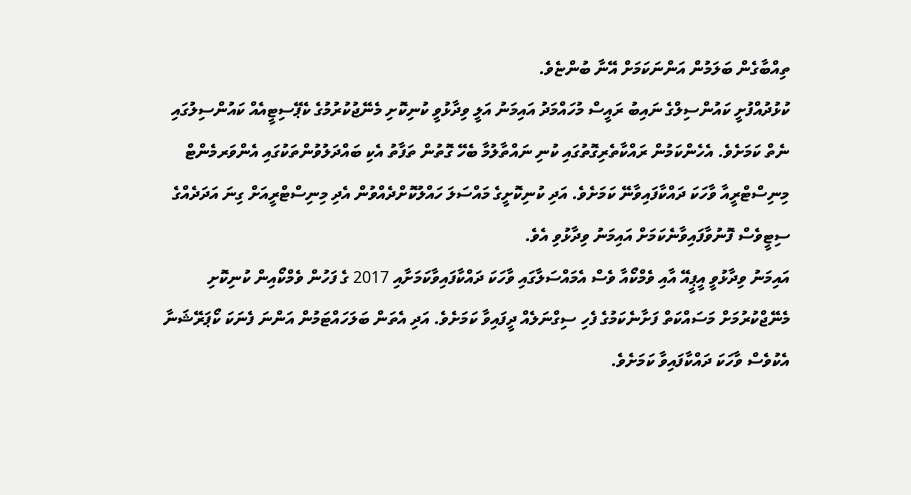ތިއްބާގެން ބަލަމުން އަންނަކަމަށް އޭނާ ބުންޏެވެ.
ކުޅުދުއްފުށީ ކައުންސިލްގެ ނައިބު ރައީސް މުހައްމަދު އައިމަނު އަލީ ވިދާޅުވީ ކުނިކޮށި މެނޭޖުކުރުމުގެ ކެޕޭސިޓީއެއް ކައުންސިލުގައި ނެތް ކަމަށެވެ. އެހެންކަމުން ރައްކާތެރިގޮތުގައި ކުނި ނައްތާލުމާ ބެހޭ ގޮތުން ތަފާތު އެކި ބައްދަލުވުންތަކުގައި އެންވަރމެންޓް މިނިސްޓްރީއާ ވާހަކަ ދައްކާފައިވާނޭ ކަމަށެވެ. އަދި ކުނިކޮށީގެ މައްސަލަ ހައްލުކޮށްދެއްވުން އެދި މިނިސްޓްރީއަށް ގިނަ އަދަދެއްގެ ސިޓީވެސް ފޮނުވާފައިވާނެކަމަށް އައިމަނު ވިދާޅުވި އެވެ.
އައިމަނު ވިދާޅުވީ އީޕީއޭ އާއި ވެމްކޯއާ ވެސް އެމައްސަލާގައި ވާހަކަ ދައްކާފައިވާކަމަށާއި 2017 ގެ ފަހުން ވެމްކޯއިން ކުނިކޮށި މެނޭޖްކުރުމަށް މަސައްކަތް ފަށާނެކަމުގެ ފެހި ސިގްނަލެއް ދީފައިވާ ކަމަށެވެ. އަދި އެތަން ބަލަހައްޓަމުން އަންނަ ފެނަކަ ކޯޕަރޭޝަނާ އެކުވެސް ވާހަކަ ދައްކާފައިވާ ކަމަށެވެ.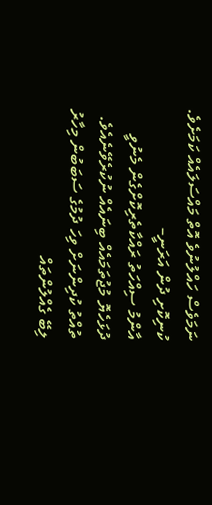ނަމަވެސް ހައްލުނުވެ އޮތް މައްސަލައެއް ކަމަށެވެ.
ކުނިކޮށި ދުން އަރަނީ–
އާންމު ސިއްހަތު ރައްކާތެރިކޮށްގެން މެނުވީ ދުޅަހެޔޮ މުޖުތަމައެއް ބިނައެއް ނުކުރެވޭނެއެވެ. ތުއްތު ކުދިންނަށް ވިހަ ދުމުގެ ސަބަބުން މިހާރު ލިބޭ ގެއްލުންތައް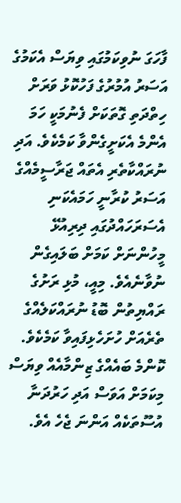ފާހަގަ ނުވިކަމުގައި ވިޔަސް އެކަމުގެ އަސަރު އުމުރުގެ ފަހުކޮޅު ވަރަށް ހިތްދަތި ގޮތަކަށް ފެނުމަކީ ހަމަ އެންމެ އެކަށީގެންވާ ކަމެކެވެ. އަދި ނުރައްކާތެރި އެތައް ޖަރާސީމެއްގެ އަސަރު ކުރާނީ ހަމައެކަނި އެސަރަހައްދުގައި ދިރިއުޅޭ މީހުންނަށް ކަމަށް ބަލައިގެން ނުވާނެއެވެ. މިއީ، މުޅި ރަށުގެ ރައްޔިތުން ބޮޑު ނުރައްކަލެއްގެ ތެރެއަށް ހުށަހެޅިފައިވާ ކަމެކެވެ. ކޮންމެ ބައެއްގެ ޒިންމާއެއް ވިޔަސް މިކަމަށް އަވަސް އަދި ހަރުދަނާ އުސޫތަކެއް އަންނަ ޖެހެ އެވެ.